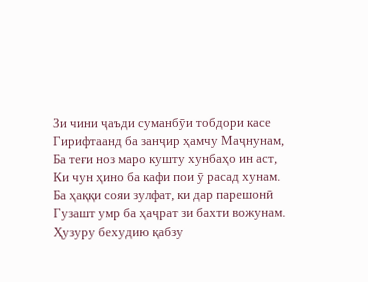Зи чини ҷаъди суманбӯи тобдори касе
Гирифтаанд ба занҷир ҳамчу Маҷнунам,
Ба теғи ноз маро кушту хунбаҳо ин аст,
Ки чун ҳино ба кафи пои ӯ расад хунам.
Ба ҳаққи сояи зулфат, ки дар парешонӣ
Гузашт умр ба ҳаҷрат зи бахти вожунам.
Ҳузуру бехудию қабзу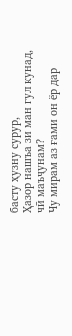басту ҳузну сурур,
Ҳазор нашъа зи ман гул кунад, чӣ маъҷунам?
Чу мирам аз ғами он ёр дар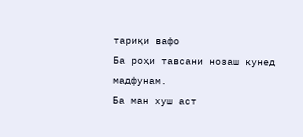тариқи вафо
Ба роҳи тавсани нозаш кунед мадфунам.
Ба ман хуш аст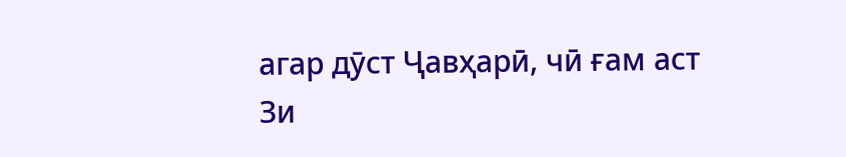агар дӯст Ҷавҳарӣ, чӣ ғам аст
Зи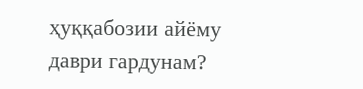ҳуққабозии айёму даври гардунам?